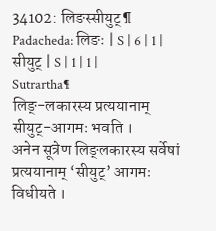34102: लिङस्सीयुट्¶
Padacheda: लिङः | S | 6 | 1 |
सीयुट् | S | 1 | 1 |
Sutrartha¶
लिङ्-लकारस्य प्रत्ययानाम् सीयुट्-आगमः भवति ।
अनेन सूत्रेण लिङ्लकारस्य सर्वेषां प्रत्ययानाम् ‘सीयुट्’ आगमः विधीयते ।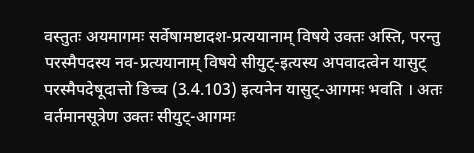वस्तुतः अयमागमः सर्वेषामष्टादश-प्रत्ययानाम् विषये उक्तः अस्ति, परन्तु परस्मैपदस्य नव-प्रत्ययानाम् विषये सीयुट्-इत्यस्य अपवादत्वेन यासुट् परस्मैपदेषूदात्तो ङिच्च (3.4.103) इत्यनेन यासुट्-आगमः भवति । अतः वर्तमानसूत्रेण उक्तः सीयुट्-आगमः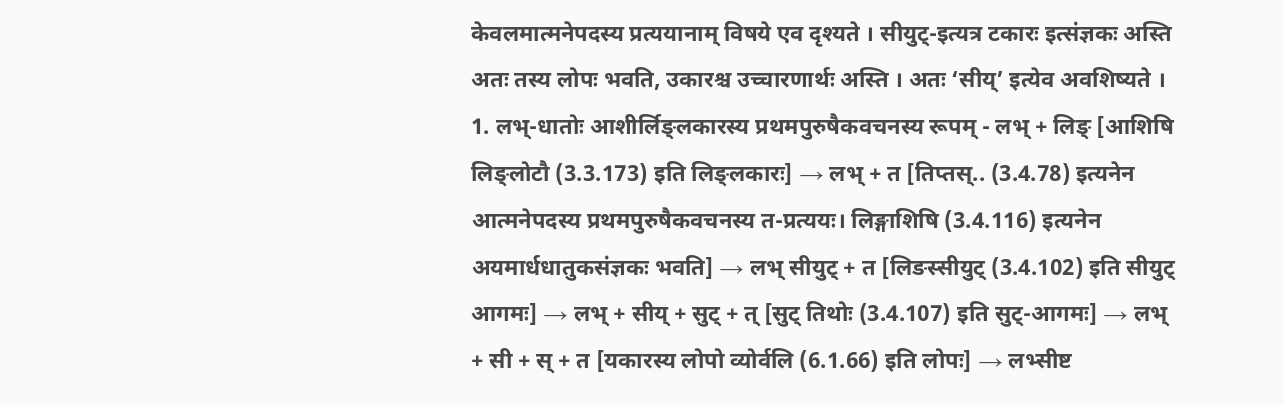केवलमात्मनेपदस्य प्रत्ययानाम् विषये एव दृश्यते । सीयुट्-इत्यत्र टकारः इत्संज्ञकः अस्ति अतः तस्य लोपः भवति, उकारश्च उच्चारणार्थः अस्ति । अतः ‘सीय्’ इत्येव अवशिष्यते । 1. लभ्-धातोः आशीर्लिङ्लकारस्य प्रथमपुरुषैकवचनस्य रूपम् - लभ् + लिङ् [आशिषि लिङ्लोटौ (3.3.173) इति लिङ्लकारः] → लभ् + त [तिप्तस्.. (3.4.78) इत्यनेन आत्मनेपदस्य प्रथमपुरुषैकवचनस्य त-प्रत्ययः। लिङ्गाशिषि (3.4.116) इत्यनेन अयमार्धधातुकसंज्ञकः भवति] → लभ् सीयुट् + त [लिङस्सीयुट् (3.4.102) इति सीयुट् आगमः] → लभ् + सीय् + सुट् + त् [सुट् तिथोः (3.4.107) इति सुट्-आगमः] → लभ् + सी + स् + त [यकारस्य लोपो व्योर्वलि (6.1.66) इति लोपः] → लभ्सीष्ट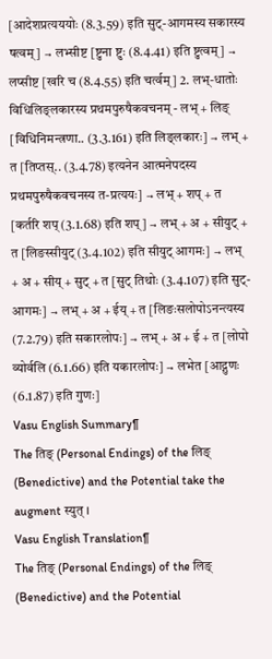[आदेशप्रत्यययोः (8.3.59) इति सुट्-आगमस्य सकारस्य षत्वम्] → लभ्सीष्ट [ष्टुना ष्टुः (8.4.41) इति ष्टुत्वम्] → लप्सीष्ट [खरि च (8.4.55) इति चर्त्वम्] 2. लभ्-धातोः विधिलिङ्लकारस्य प्रथमपुरुषैकवचनम् - लभ् + लिङ् [विधिनिमन्त्रणा.. (3.3.161) इति लिङ्लकारः] → लभ् + त [तिप्तस्.. (3.4.78) इत्यनेन आत्मनेपदस्य प्रथमपुरुषैकवचनस्य त-प्रत्ययः] → लभ् + शप् + त [कर्तरि शप् (3.1.68) इति शप्] → लभ् + अ + सीयुट् + त [लिङस्सीयुट् (3.4.102) इति सीयुट् आगमः] → लभ् + अ + सीय् + सुट् + त [सुट् तिथोः (3.4.107) इति सुट्-आगमः] → लभ् + अ + ईय् + त [लिङःसलोपोऽनन्त्यस्य (7.2.79) इति सकारलोपः] → लभ् + अ + ई + त [लोपो व्योर्वलि (6.1.66) इति यकारलोपः] → लभेत [आद्गुणः (6.1.87) इति गुणः]
Vasu English Summary¶
The तिङ् (Personal Endings) of the लिङ् (Benedictive) and the Potential take the augment स्युत् ।
Vasu English Translation¶
The तिङ् (Personal Endings) of the लिङ् (Benedictive) and the Potential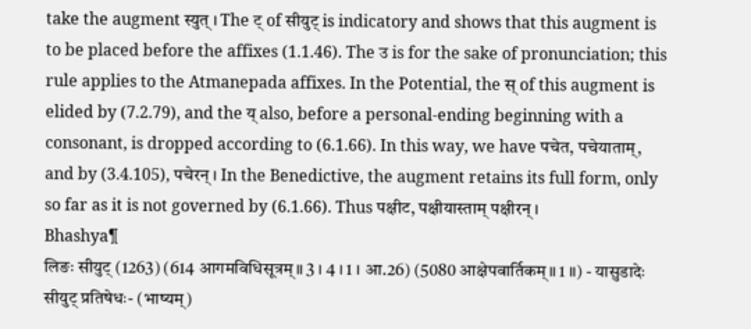take the augment स्युत् । The ट् of सीयुट् is indicatory and shows that this augment is to be placed before the affixes (1.1.46). The उ is for the sake of pronunciation; this rule applies to the Atmanepada affixes. In the Potential, the स् of this augment is elided by (7.2.79), and the य् also, before a personal-ending beginning with a consonant, is dropped according to (6.1.66). In this way, we have पचेत, पचेयाताम्, and by (3.4.105), पचेरन् । In the Benedictive, the augment retains its full form, only so far as it is not governed by (6.1.66). Thus पक्षीट, पक्षीयास्ताम् पक्षीरन् ।
Bhashya¶
लिङः सीयुट् (1263) (614 आगमविधिसूत्रम्॥ 3 । 4 । 1 । आ.26) (5080 आक्षेपवार्तिकम्॥ 1 ॥) - यासुडादेः सीयुट् प्रतिषेधः- (भाष्यम्)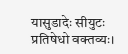यासुडादेः सीयुटः प्रतिषेधो वक्तव्यः।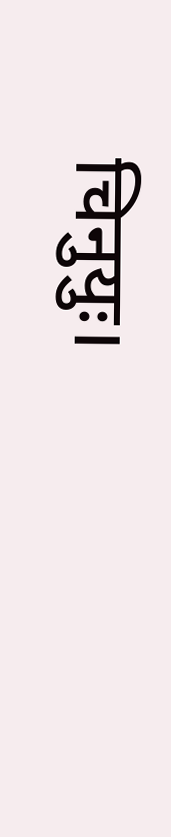चिनुयुः।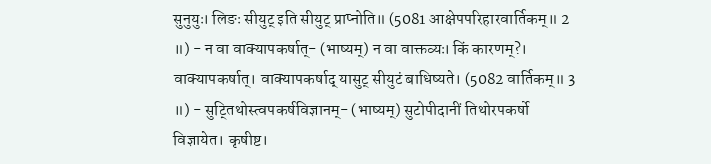सुनुयुः। लिङः सीयुट् इति सीयुट् प्राप्नोति॥ (5081 आक्षेपपरिहारवार्तिकम्॥ 2 ॥) - न वा वाक्यापकर्षात्- (भाष्यम्) न वा वाक्तव्यः। किं कारणम्?। वाक्यापकर्षात्। वाक्यापकर्षाद् यासुट् सीयुटं बाधिष्यते। (5082 वार्तिकम्॥ 3 ॥) - सुट्तिथोस्त्वपकर्षविज्ञानम्- (भाष्यम्) सुटोपीदानीं तिथोरपकर्षो विज्ञायेत। कृषीष्ट।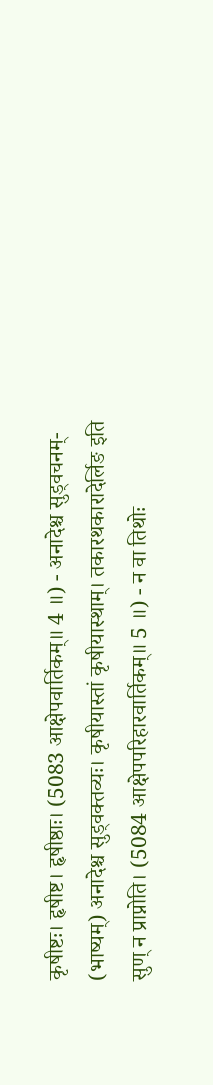कृषीष्टः। हृषीष्ट। हृषीष्ठाः। (5083 आक्षेपवार्तिकम्॥ 4 ॥) - अनादेश्च सुड्वचनम्- (भाष्यम्) अनादेश्च सुड्वक्तव्यः। कृषीयास्तां कृषीयास्थाम्। तकारथकारादेर्लिङ इति सुण् न प्राप्नोति। (5084 आक्षेपपरिहारवार्तिकम्॥ 5 ॥) - न वा तिथोः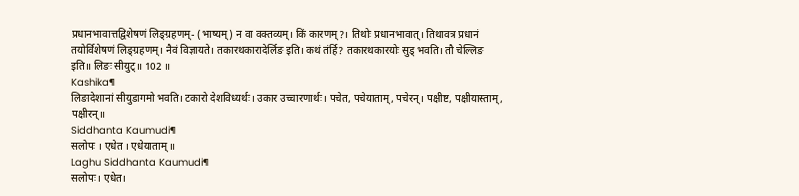प्रधानभावात्तद्विशेषणं लिङ्ग्रहणम्- (भाष्यम्) न वा वक्तव्यम्। किं कारणम्?। तिथोः प्रधानभावात्। तिथावत्र प्रधानं तयोर्विशेषणं लिङ्ग्रहणम्। नैवं विज्ञायते। तकारथकारादेर्लिङ इति। कथं तंर्हि? तकारथकारयोः सुड् भवति। तौ चेल्लिङ इति॥ लिङः सीयुट्॥ 102 ॥
Kashika¶
लिङादेशानां सीयुडागमो भवति। टकारो देशविध्यर्थः। उकार उच्चारणार्थः। पचेत, पचेयाताम्, पचेरन्। पक्षीष्ट, पक्षीयास्ताम्, पक्षीरन्॥
Siddhanta Kaumudi¶
सलोपः । एधेत । एधेयाताम् ॥
Laghu Siddhanta Kaumudi¶
सलोपः। एधेत।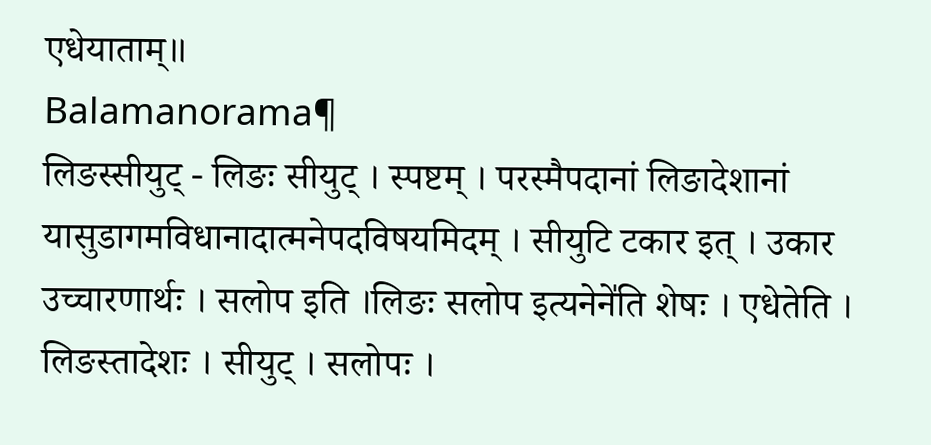एधेयाताम्॥
Balamanorama¶
लिङस्सीयुट् - लिङः सीयुट् । स्पष्टम् । परस्मैपदानां लिङादेशानां यासुडागमविधानादात्मनेपदविषयमिदम् । सीयुटि टकार इत् । उकार उच्चारणार्थः । सलोप इति ।लिङः सलोप इत्यनेने॑ति शेषः । एधेतेति । लिङस्तादेशः । सीयुट् । सलोपः ।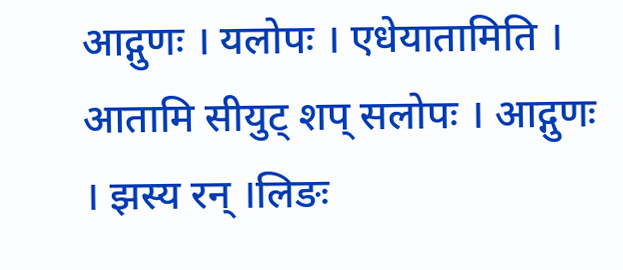आद्गुणः । यलोपः । एधेयातामिति । आतामि सीयुट् शप् सलोपः । आद्गुणः । झस्य रन् ।लिङः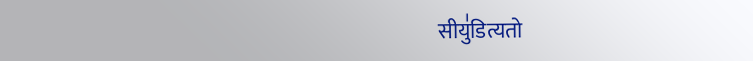सीयु॑डित्यतो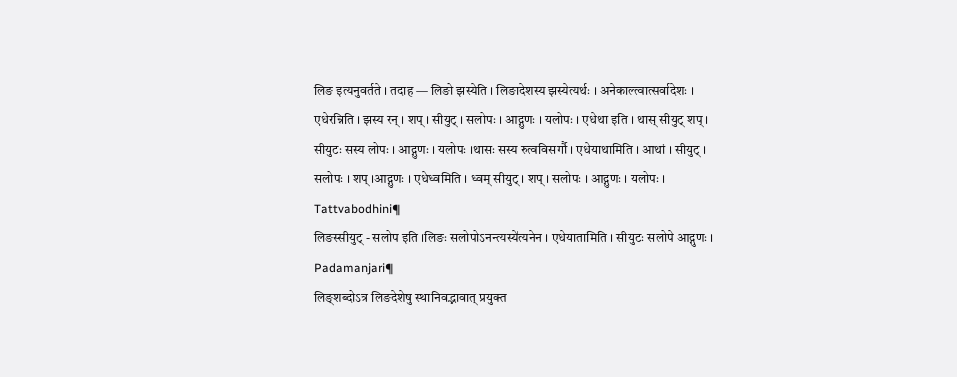लिङ इत्यनुवर्तते । तदाह — लिङो झस्येति । लिङादेशस्य झस्येत्यर्थः । अनेकाल्त्वात्सर्वादेशः । एधेरन्निति । झस्य रन् । शप् । सीयुट् । सलोपः । आद्गुणः । यलोपः । एधेथा इति । थास् सीयुट् शप् । सीयुटः सस्य लोपः । आद्गुणः । यलोपः ।थासः सस्य रुत्वविसर्गौ । एधेयाथामिति । आथां । सीयुट् । सलोपः । शप् ।आद्गुणः । एधेध्वमिति । ध्वम् सीयुट् । शप् । सलोपः । आद्गुणः । यलोपः ।
Tattvabodhini¶
लिङस्सीयुट् - सलोप इति ।लिङः सलोपोऽनन्त्यस्ये॑त्यनेन । एधेयातामिति । सीयुटः सलोपे आद्गुणः ।
Padamanjari¶
लिङ्शब्दोऽत्र लिङदेशेषु स्थानिवद्भावात् प्रयुक्त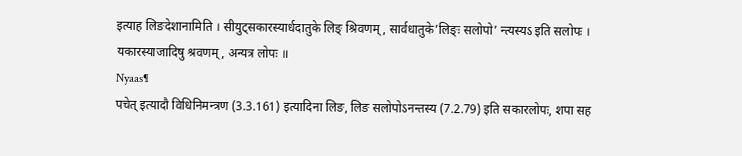इत्याह लिङदेशानामिति । सीयुट्सकारस्यार्धदातुके लिङ् श्रिवणम्, सार्वधातुके’लिङ्ः सलोपो’ न्त्यस्यऽ इति सलोपः । यकारस्याजादिषु श्रवणम्, अन्यत्र लोपः ॥
Nyaas¶
पचेत् इत्यादौ विधिनिमन्त्रण (3.3.161) इत्यादिना लिङ, लिङ सलोपोऽनन्तस्य (7.2.79) इति सकारलोपः, शपा सह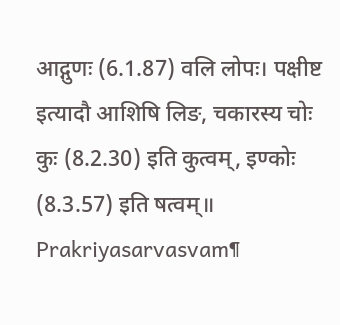आद्गुणः (6.1.87) वलि लोपः। पक्षीष्ट इत्यादौ आशिषि लिङ, चकारस्य चोः कुः (8.2.30) इति कुत्वम्, इण्कोः (8.3.57) इति षत्वम्॥
Prakriyasarvasvam¶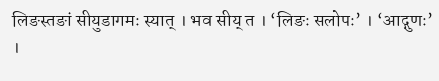लिङस्तङां सीयुडागमः स्यात् । भव सीय् त । ‘लिङः सलोपः’ । ‘आद्गुणः’ ।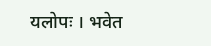यलोपः । भवेत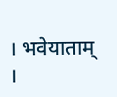। भवेयाताम् ।